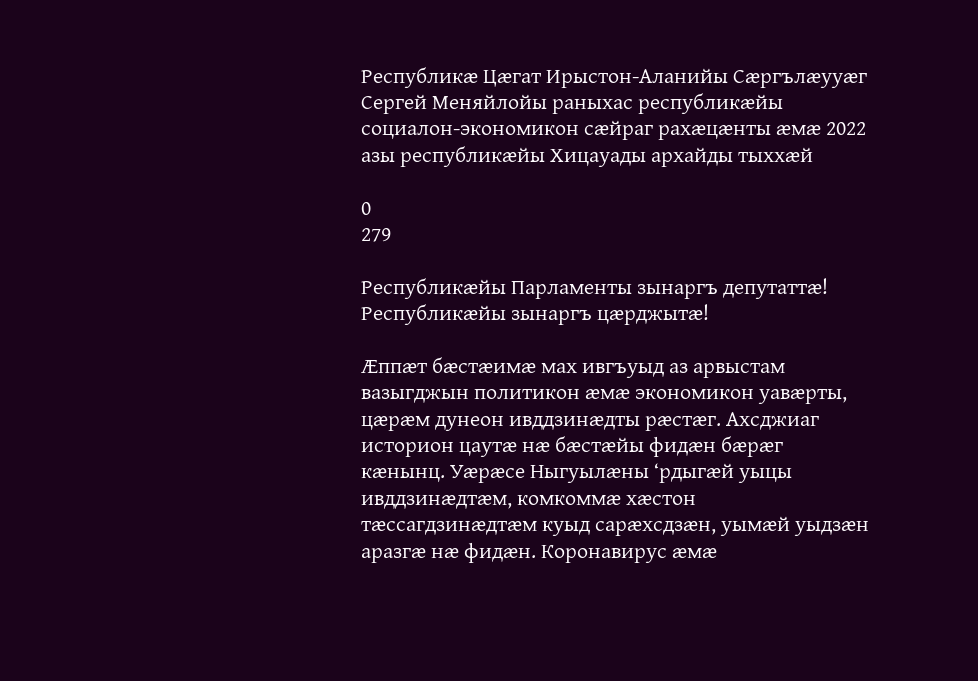Республикæ Цæгат Ирыстон-Аланийы Сæргълæууæг Сергей Меняйлойы раныхас республикæйы социалон-экономикон сæйраг рахæцæнты æмæ 2022 азы республикæйы Хицауады архайды тыххæй

0
279

Республикæйы Парламенты зынаргъ депутаттæ!
Республикæйы зынаргъ цæрджытæ!

Æппæт бæстæимæ мах ивгъуыд аз арвыстам вазыгджын политикон æмæ экономикон уавæрты, цæрæм дунеон ивддзинæдты рæстæг. Ахсджиаг историон цаутæ нæ бæстæйы фидæн бæрæг кæнынц. Уæрæсе Ныгуылæны ‘рдыгæй уыцы ивддзинæдтæм, комкоммæ хæстон тæссагдзинæдтæм куыд сарæхсдзæн, уымæй уыдзæн аразгæ нæ фидæн. Коронавирус æмæ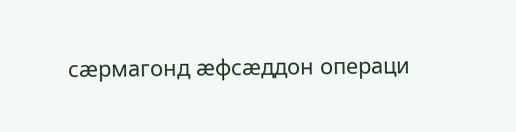сæрмагонд æфсæддон операци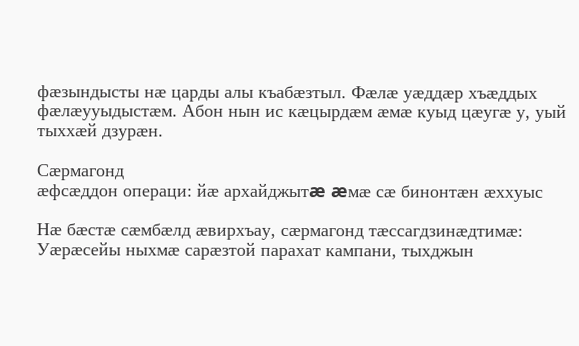фæзындысты нæ царды алы къабæзтыл. Фæлæ уæддæр хъæддых фæлæууыдыстæм. Абон нын ис кæцырдæм æмæ куыд цæугæ у, уый тыххæй дзурæн.

Сæрмагонд
æфсæддон операци: йæ архайджытæ æмæ сæ бинонтæн æххуыс

Нæ бæстæ сæмбæлд æвирхъау, сæрмагонд тæссагдзинæдтимæ: Уæрæсейы ныхмæ сарæзтой парахат кампани, тыхджын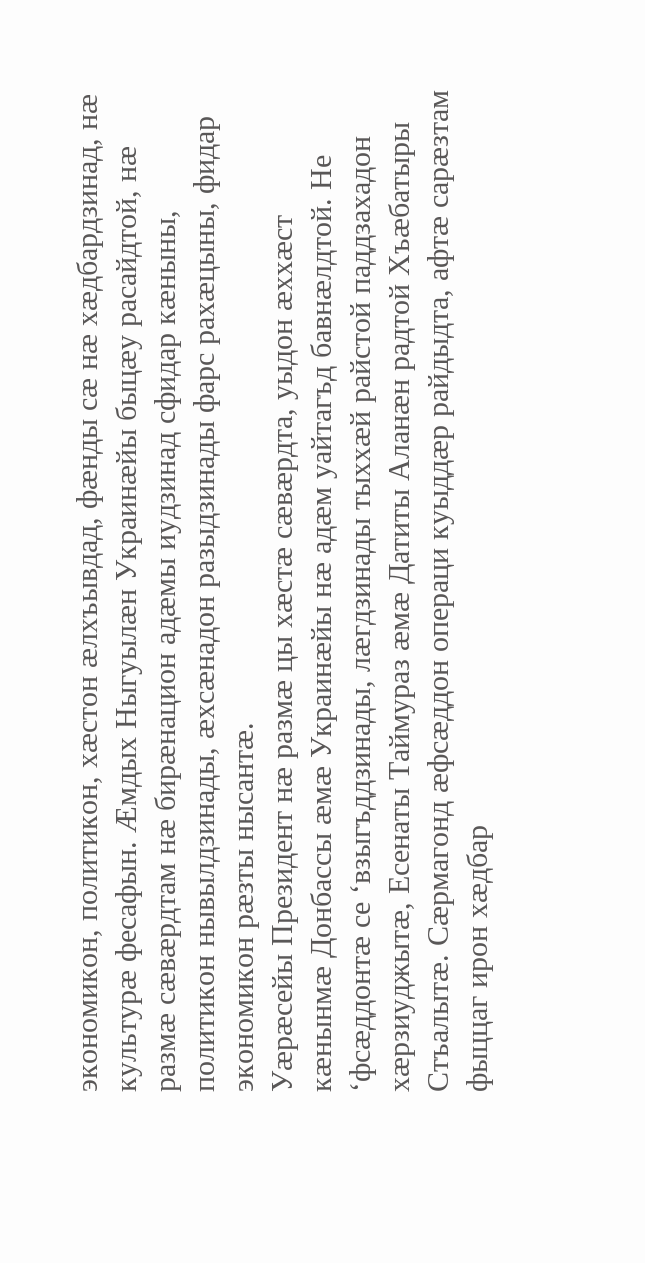экономикон, политикон, хæстон æлхъывдад, фæнды сæ нæ хæдбардзинад, нæ культурæ фесафын. Æмдых Ныгуылæн Украинæйы быцæу расайдтой, нæ размæ сæвæрдтам нæ бирæнацион адæмы иудзинад сфидар кæныны, политикон нывылдзинады, æхсæнадон разыдзинады фарс рахæцыны, фидар экономикон рæзты нысантæ.
Уæрæсейы Президент нæ размæ цы хæстæ сæвæрдта, уыдон æххæст кæнынмæ Донбассы æмæ Украинæйы нæ адæм уайтагъд бавнæлдтой. Не ‘фсæддонтæ се ‘взыгъддзинады, лæгдзинады тыххæй райстой паддзахадон хæрзиуджытæ, Есенаты Таймураз æмæ Датиты Аланæн радтой Хъæбатыры Стъалытæ. Сæрмагонд æфсæддон операци куыддæр райдыдта, афтæ сарæзтам фыццаг ирон хæдбар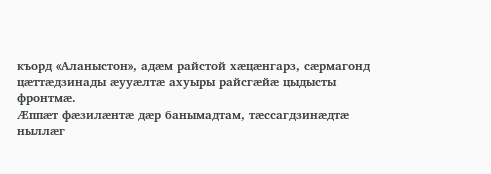къорд «Аланыстон», адæм райстой хæцæнгарз, сæрмагонд цæттæдзинады æууæлтæ ахуыры райсгæйæ цыдысты фронтмæ.
Æппæт фæзилæнтæ дæр банымадтам, тæссагдзинæдтæ ныллæг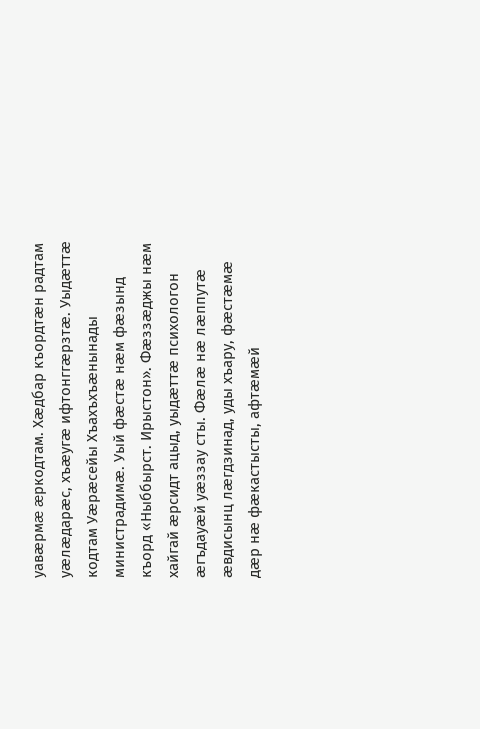уавæрмæ æркодтам. Хæдбар къордтæн радтам уæлæдарæс, хъæугæ ифтонггæрзтæ. Уыдæттæ кодтам Уæрæсейы Хъахъхъæнынады министрадимæ. Уый фæстæ нæм фæзынд къорд «Ныббырст. Ирыстон». Фæззæджы нæм хайгай æрсидт ацыд, уыдæттæ психологон æгъдауæй уæззау сты. Фæлæ нæ лæппутæ æвдисынц лæгдзинад, уды хъару, фæстæмæ дæр нæ фæкастысты, афтæмæй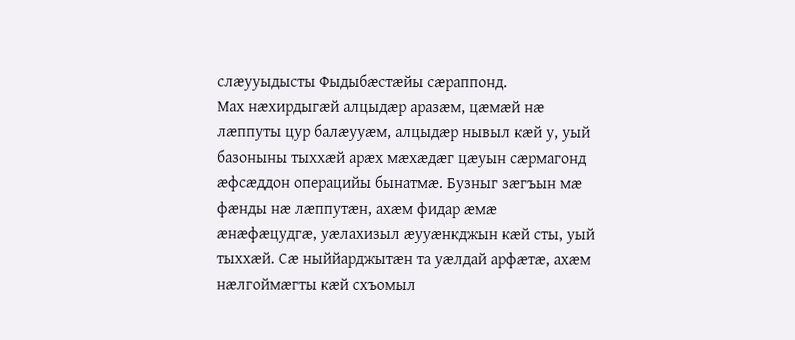слæууыдысты Фыдыбæстæйы сæраппонд.
Мах нæхирдыгæй алцыдæр аразæм, цæмæй нæ лæппуты цур балæууæм, алцыдæр нывыл кæй у, уый базоныны тыххæй арæх мæхæдæг цæуын сæрмагонд æфсæддон операцийы бынатмæ. Бузныг зæгъын мæ фæнды нæ лæппутæн, ахæм фидар æмæ æнæфæцудгæ, уæлахизыл æууæнкджын кæй сты, уый тыххæй. Сæ ныййарджытæн та уæлдай арфæтæ, ахæм нæлгоймæгты кæй схъомыл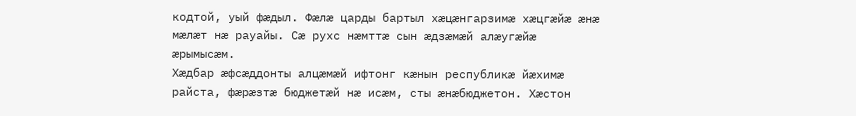кодтой, уый фæдыл. Фæлæ царды бартыл хæцæнгарзимæ хæцгæйæ æнæ мæлæт нæ рауайы. Сæ рухс нæмттæ сын æдзæмæй алæугæйæ æрымысæм.
Хæдбар æфсæддонты алцæмæй ифтонг кæнын республикæ йæхимæ райста, фæрæзтæ бюджетæй нæ исæм, сты æнæбюджетон. Хæстон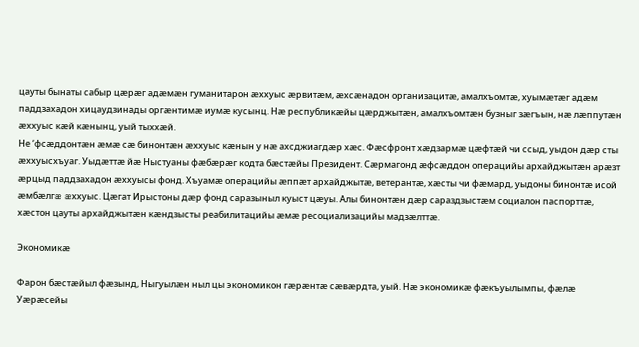цауты бынаты сабыр цæрæг адæмæн гуманитарон æххуыс æрвитæм, æхсæнадон организацитæ, амалхъомтæ, хуымæтæг адæм паддзахадон хицаудзинады оргæнтимæ иумæ кусынц. Нæ республикæйы цæрджытæн, амалхъомтæн бузныг зæгъын, нæ лæппутæн æххуыс кæй кæнынц, уый тыххæй.
Не ‘фсæддонтæн æмæ сæ бинонтæн æххуыс кæнын у нæ ахсджиагдæр хæс. Фæсфронт хæдзармæ цæфтæй чи ссыд, уыдон дæр сты æххуысхъуаг. Уыдæттæ йæ Ныстуаны фæбæрæг кодта бæстæйы Президент. Сæрмагонд æфсæддон операцийы архайджытæн арæзт æрцыд паддзахадон æххуысы фонд. Хъуамæ операцийы æппæт архайджытæ, ветерантæ, хæсты чи фæмард, уыдоны бинонтæ исой æмбæлгæ æххуыс. Цæгат Ирыстоны дæр фонд саразыныл куыст цæуы. Алы бинонтæн дæр сараздзыстæм социалон паспорттæ, хæстон цауты архайджытæн кæндзысты реабилитацийы æмæ ресоциализацийы мадзæлттæ.

Экономикæ

Фарон бæстæйыл фæзынд, Ныгуылæн ныл цы экономикон гæрæнтæ сæвæрдта, уый. Нæ экономикæ фæкъуылымпы, фæлæ Уæрæсейы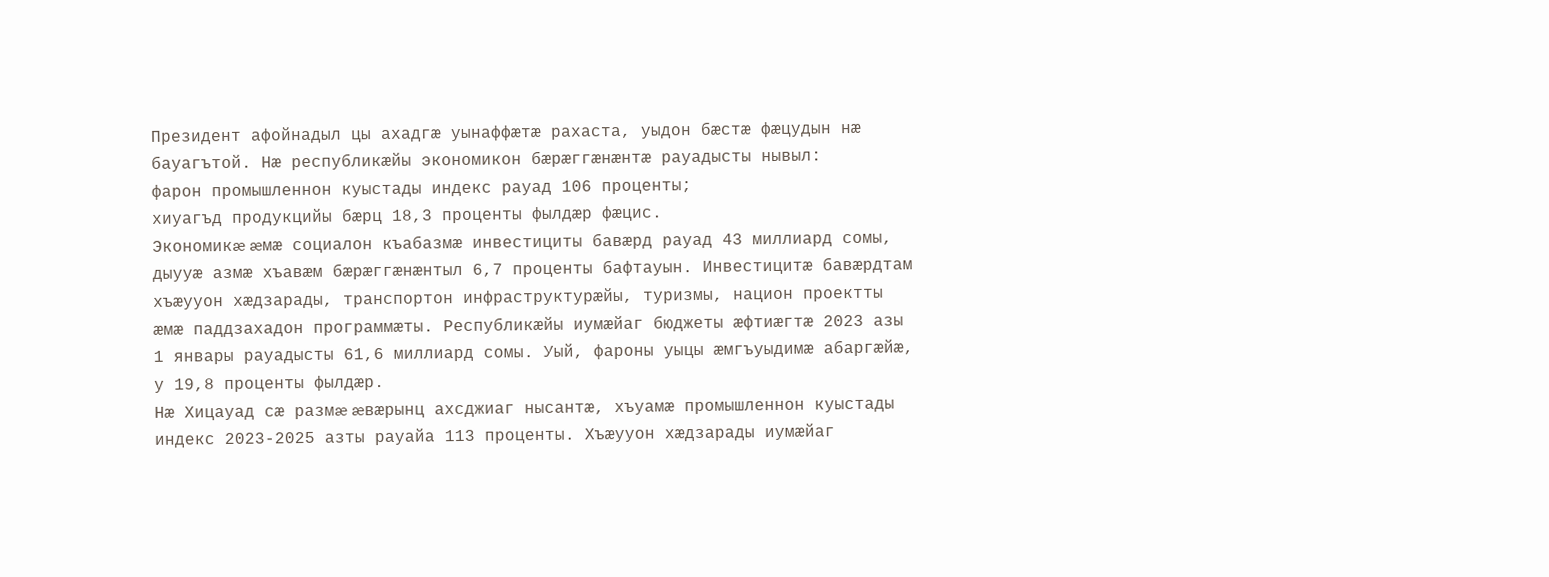Президент афойнадыл цы ахадгæ уынаффæтæ рахаста, уыдон бæстæ фæцудын нæ бауагътой. Нæ республикæйы экономикон бæрæггæнæнтæ рауадысты нывыл:
фарон промышленнон куыстады индекс рауад 106 проценты;
хиуагъд продукцийы бæрц 18,3 проценты фылдæр фæцис.
Экономикæ æмæ социалон къабазмæ инвестициты бавæрд рауад 43 миллиард сомы, дыууæ азмæ хъавæм бæрæггæнæнтыл 6,7 проценты бафтауын. Инвестицитæ бавæрдтам хъæууон хæдзарады, транспортон инфраструктурæйы, туризмы, национ проектты æмæ паддзахадон программæты. Республикæйы иумæйаг бюджеты æфтиæгтæ 2023 азы 1 январы рауадысты 61,6 миллиард сомы. Уый, фароны уыцы æмгъуыдимæ абаргæйæ, у 19,8 проценты фылдæр.
Нæ Хицауад сæ размæ æвæрынц ахсджиаг нысантæ, хъуамæ промышленнон куыстады индекс 2023-2025 азты рауайа 113 проценты. Хъæууон хæдзарады иумæйаг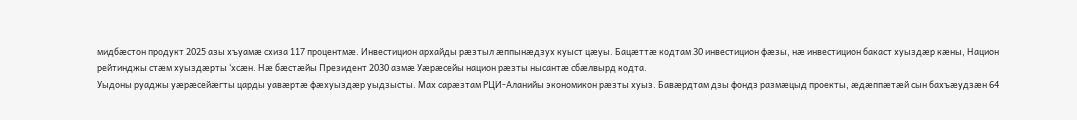мидбæстон продукт 2025 азы хъуамæ схиза 117 процентмæ. Инвестицион архайды рæзтыл æппынæдзух куыст цæуы. Бацæттæ кодтам 30 инвестицион фæзы, нæ инвестицион бакаст хуыздæр кæны, Национ рейтинджы стæм хуыздæрты ‘хсæн. Нæ бæстæйы Президент 2030 азмæ Уæрæсейы национ рæзты нысантæ сбæлвырд кодта.
Уыдоны руаджы уæрæсейæгты царды уавæртæ фæхуыздæр уыдзысты. Мах сарæзтам РЦИ-Аланийы экономикон рæзты хуыз. Бавæрдтам дзы фондз размæцыд проекты, æдæппæтæй сын бахъæудзæн 64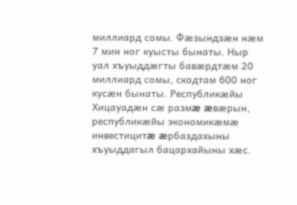миллиард сомы. Фæзындзæн нæм 7 мин ног куысты бынаты. Ныр уал хъуыддæгты бавæрдтæм 20 миллиард сомы, скодтам 600 ног кусæн бынаты. Республикæйы Хицауадæн сæ размæ æвæрын, республикæйы экономикæмæ инвестицитæ æрбаздахыны хъуыддагыл бацархайыны хæс.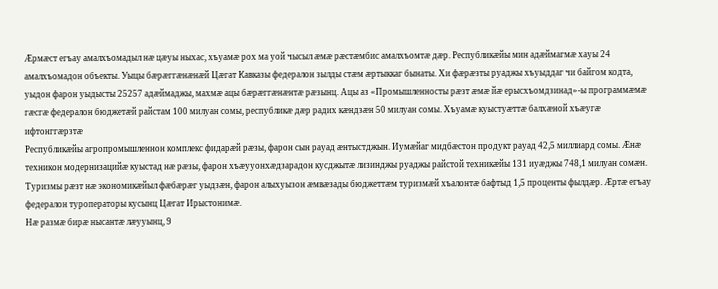Æрмæст егъау амалхъомадыл нæ цæуы ныхас, хъуамæ рох ма уой чысыл æмæ рæстæмбис амалхъомтæ дæр. Республикæйы мин адæймагмæ хауы 24 амалхъомадон объекты. Уыцы бæрæггæнæнæй Цæгат Кавказы федералон зылды стæм æртыккаг бынаты. Хи фæрæзты руаджы хъуыддаг чи байгом кодта, уыдон фарон уыдысты 25257 адæймаджы, махмæ ацы бæрæггæнæнтæ рæзынц. Ацы аз «Промышленносты рæзт æмæ йæ ерысхъомдзинад»-ы программæмæ гæсгæ федералон бюджетæй райстам 100 милуан сомы, республикæ дæр радих кæндзæн 50 милуан сомы. Хъуамæ куыстуæттæ балхæной хъæугæ ифтонггæрзтæ
Республикæйы агропромышленнон комплекс фидарæй рæзы, фарон сын рауад æнтыстджын. Иумæйаг мидбæстон продукт рауад 42,5 миллиард сомы. Æнæ техникон модернизацийæ куыстад нæ рæзы, фарон хъæууонхæдзарадон кусджытæ лизинджы руаджы райстой техникæйы 131 иуæджы 748,1 милуан сомæн. Туризмы рæзт нæ экономикæйыл фæбæрæг уыдзæн, фарон алыхуызон æмвæзады бюджеттæм туризмæй хъалонтæ бафтыд 1,5 проценты фылдæр. Æртæ егъау федералон туроператоры кусынц Цæгат Ирыстонимæ.
Нæ размæ бирæ нысантæ лæууынц, 9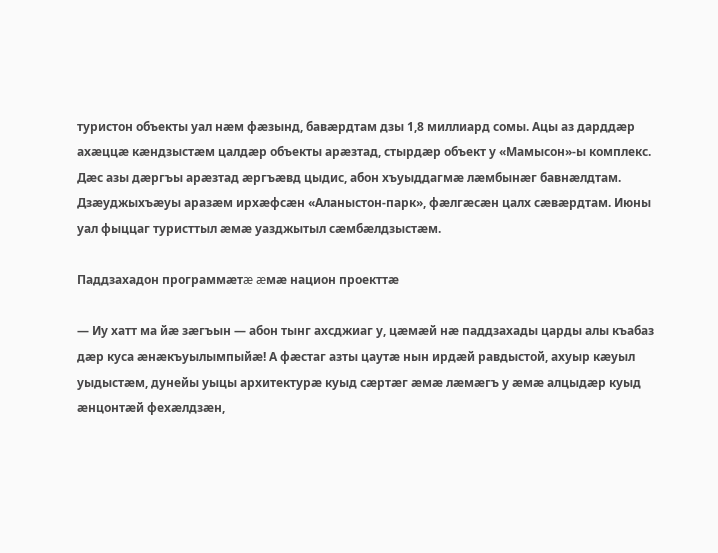туристон объекты уал нæм фæзынд, бавæрдтам дзы 1,8 миллиард сомы. Ацы аз дарддæр ахæццæ кæндзыстæм цалдæр объекты арæзтад, стырдæр объект у «Мамысон»-ы комплекс. Дæс азы дæргъы арæзтад æргъæвд цыдис, абон хъуыддагмæ лæмбынæг бавнæлдтам. Дзæуджыхъæуы аразæм ирхæфсæн «Аланыстон-парк», фæлгæсæн цалх сæвæрдтам. Июны уал фыццаг туристтыл æмæ уазджытыл сæмбæлдзыстæм.

Паддзахадон программæтæ æмæ национ проекттæ

— Иу хатт ма йæ зæгъын — абон тынг ахсджиаг у, цæмæй нæ паддзахады царды алы къабаз дæр куса æнæкъуылымпыйæ! А фæстаг азты цаутæ нын ирдæй равдыстой, ахуыр кæуыл уыдыстæм, дунейы уыцы архитектурæ куыд сæртæг æмæ лæмæгъ у æмæ алцыдæр куыд æнцонтæй фехæлдзæн,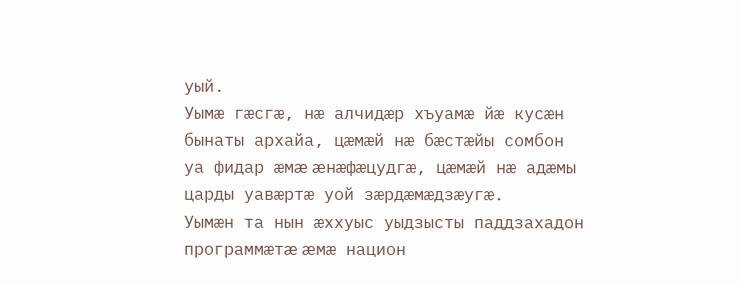уый.
Уымæ гæсгæ, нæ алчидæр хъуамæ йæ кусæн бынаты архайа, цæмæй нæ бæстæйы сомбон уа фидар æмæ æнæфæцудгæ, цæмæй нæ адæмы царды уавæртæ уой зæрдæмæдзæугæ.
Уымæн та нын æххуыс уыдзысты паддзахадон программæтæ æмæ национ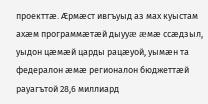проекттæ. Æрмæст ивгъуыд аз мах куыстам ахæм программæтæй дыууæ æмæ ссæдзыл, уыдон цæмæй царды рацæуой, уымæн та федералон æмæ регионалон бюджеттæй рауагътой 28,6 миллиард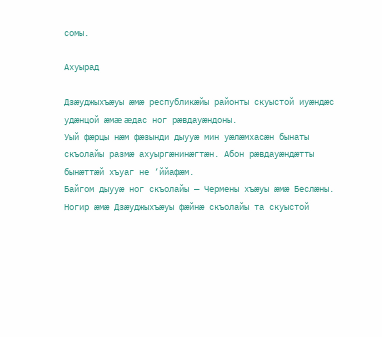сомы.

Ахуырад

Дзæуджыхъæуы æмæ республикæйы районты скуыстой иуæндæс удæнцой æмæ æдас ног рæвдауæндоны.
Уый фæрцы нæм фæзынди дыууæ мин уæлæмхасæн бынаты скъолайы размæ ахуыргæнинæгтæн. Абон рæвдауæндæтты бынæттæй хъуаг не ‘ййафæм.
Байгом дыууæ ног скъолайы — Чермены хъæуы æмæ Беслæны. Ногир æмæ Дзæуджыхъæуы фæйнæ скъолайы та скуыстой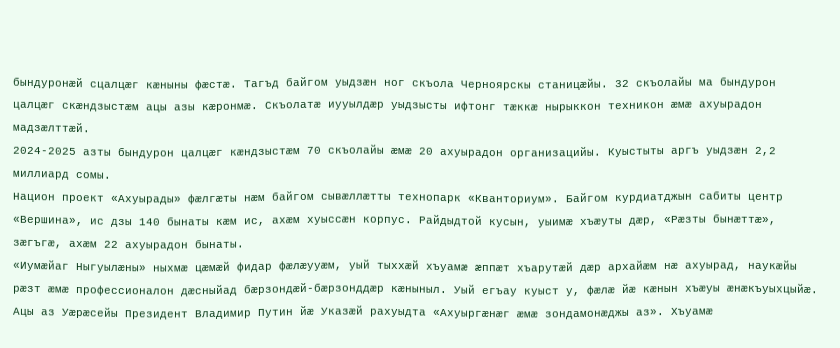бындуронæй сцалцæг кæныны фæстæ. Тагъд байгом уыдзæн ног скъола Черноярскы станицæйы. 32 скъолайы ма бындурон цалцæг скæндзыстæм ацы азы кæронмæ. Скъолатæ иууылдæр уыдзысты ифтонг тæккæ нырыккон техникон æмæ ахуырадон мадзæлттæй.
2024-2025 азты бындурон цалцæг кæндзыстæм 70 скъолайы æмæ 20 ахуырадон организацийы. Куыстыты аргъ уыдзæн 2,2 миллиард сомы.
Национ проект «Ахуырады» фæлгæты нæм байгом сывæллæтты технопарк «Кванториум». Байгом курдиатджын сабиты центр «Вершина», ис дзы 140 бынаты кæм ис, ахæм хуыссæн корпус. Райдыдтой кусын, уыимæ хъæуты дæр, «Рæзты бынæттæ», зæгъгæ, ахæм 22 ахуырадон бынаты.
«Иумæйаг Ныгуылæны» ныхмæ цæмæй фидар фæлæууæм, уый тыххæй хъуамæ æппæт хъарутæй дæр архайæм нæ ахуырад, наукæйы рæзт æмæ профессионалон дæсныйад бæрзондæй-бæрзонддæр кæныныл. Уый егъау куыст у, фæлæ йæ кæнын хъæуы æнæкъуыхцыйæ.
Ацы аз Уæрæсейы Президент Владимир Путин йæ Указæй рахуыдта «Ахуыргæнæг æмæ зондамонæджы аз». Хъуамæ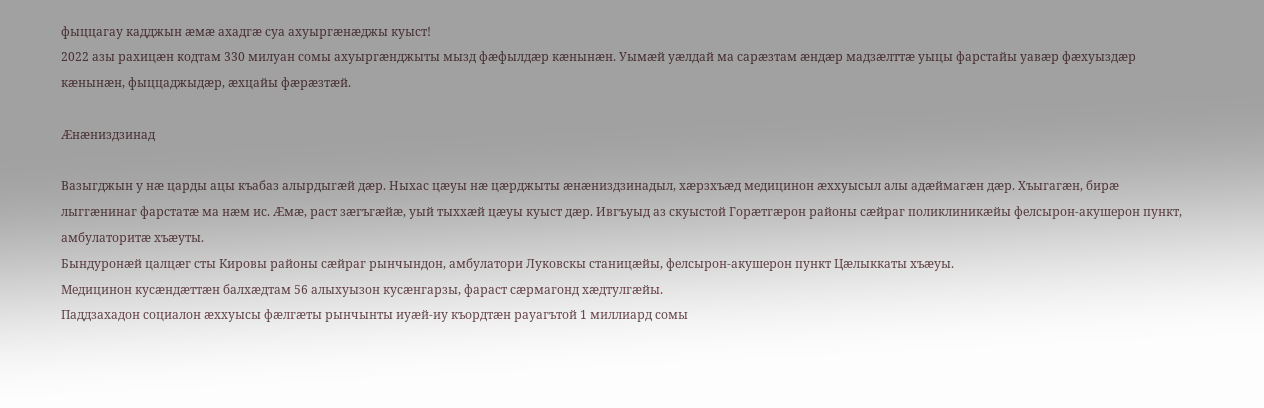фыццагау кадджын æмæ ахадгæ суа ахуыргæнæджы куыст!
2022 азы рахицæн кодтам 330 милуан сомы ахуыргæнджыты мызд фæфылдæр кæнынæн. Уымæй уæлдай ма сарæзтам æндæр мадзæлттæ уыцы фарстайы уавæр фæхуыздæр кæнынæн, фыццаджыдæр, æхцайы фæрæзтæй.

Æнæниздзинад

Вазыгджын у нæ царды ацы къабаз алырдыгæй дæр. Ныхас цæуы нæ цæрджыты æнæниздзинадыл, хæрзхъæд медицинон æххуысыл алы адæймагæн дæр. Хъыгагæн, бирæ лыггæнинаг фарстатæ ма нæм ис. Æмæ, раст зæгъгæйæ, уый тыххæй цæуы куыст дæр. Ивгъуыд аз скуыстой Горæтгæрон районы сæйраг поликлиникæйы фелсырон-акушерон пункт, амбулаторитæ хъæуты.
Бындуронæй цалцæг сты Кировы районы сæйраг рынчындон, амбулатори Луковскы станицæйы, фелсырон-акушерон пункт Цæлыккаты хъæуы.
Медицинон кусæндæттæн балхæдтам 56 алыхуызон кусæнгарзы, фараст сæрмагонд хæдтулгæйы.
Паддзахадон социалон æххуысы фæлгæты рынчынты иуæй-иу къордтæн рауагътой 1 миллиард сомы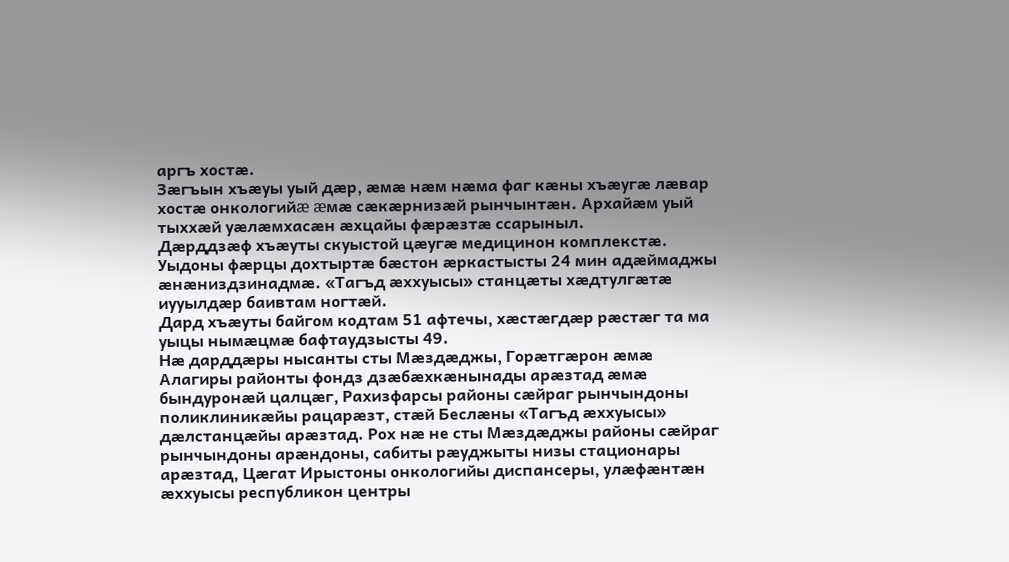аргъ хостæ.
Зæгъын хъæуы уый дæр, æмæ нæм нæма фаг кæны хъæугæ лæвар хостæ онкологийæ æмæ сæкæрнизæй рынчынтæн. Архайæм уый тыххæй уæлæмхасæн æхцайы фæрæзтæ ссарыныл.
Дæрддзæф хъæуты скуыстой цæугæ медицинон комплекстæ. Уыдоны фæрцы дохтыртæ бæстон æркастысты 24 мин адæймаджы æнæниздзинадмæ. «Тагъд æххуысы» станцæты хæдтулгæтæ иууылдæр баивтам ногтæй.
Дард хъæуты байгом кодтам 51 афтечы, хæстæгдæр рæстæг та ма уыцы нымæцмæ бафтаудзысты 49.
Нæ дарддæры нысанты сты Мæздæджы, Горæтгæрон æмæ Алагиры районты фондз дзæбæхкæнынады арæзтад æмæ бындуронæй цалцæг, Рахизфарсы районы сæйраг рынчындоны поликлиникæйы рацарæзт, стæй Беслæны «Тагъд æххуысы» дæлстанцæйы арæзтад. Рох нæ не сты Мæздæджы районы сæйраг рынчындоны арæндоны, сабиты рæуджыты низы стационары арæзтад, Цæгат Ирыстоны онкологийы диспансеры, улæфæнтæн æххуысы республикон центры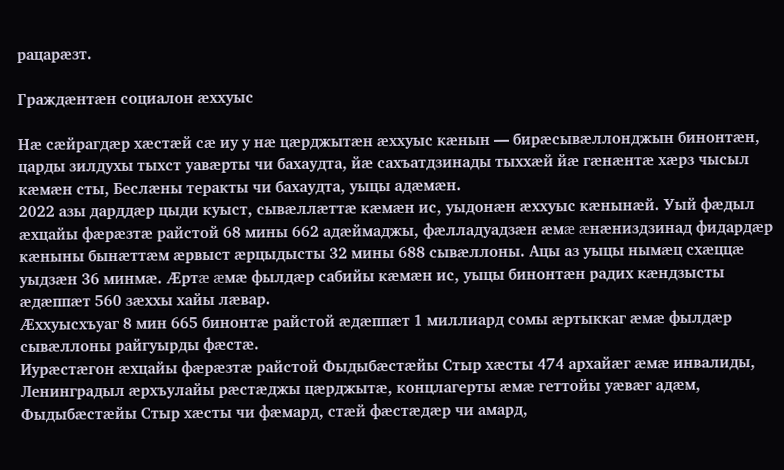рацарæзт.

Граждæнтæн социалон æххуыс

Нæ сæйрагдæр хæстæй сæ иу у нæ цæрджытæн æххуыс кæнын — бирæсывæллонджын бинонтæн, царды зилдухы тыхст уавæрты чи бахаудта, йæ сахъатдзинады тыххæй йæ гæнæнтæ хæрз чысыл кæмæн сты, Беслæны теракты чи бахаудта, уыцы адæмæн.
2022 азы дарддæр цыди куыст, сывæллæттæ кæмæн ис, уыдонæн æххуыс кæнынæй. Уый фæдыл æхцайы фæрæзтæ райстой 68 мины 662 адæймаджы, фæлладуадзæн æмæ æнæниздзинад фидардæр кæныны бынæттæм æрвыст æрцыдысты 32 мины 688 сывæллоны. Ацы аз уыцы нымæц схæццæ уыдзæн 36 минмæ. Æртæ æмæ фылдæр сабийы кæмæн ис, уыцы бинонтæн радих кæндзысты æдæппæт 560 зæххы хайы лæвар.
Æххуысхъуаг 8 мин 665 бинонтæ райстой æдæппæт 1 миллиард сомы æртыккаг æмæ фылдæр сывæллоны райгуырды фæстæ.
Иурæстæгон æхцайы фæрæзтæ райстой Фыдыбæстæйы Стыр хæсты 474 архайæг æмæ инвалиды, Ленинградыл æрхъулайы рæстæджы цæрджытæ, концлагерты æмæ геттойы уæвæг адæм, Фыдыбæстæйы Стыр хæсты чи фæмард, стæй фæстæдæр чи амард,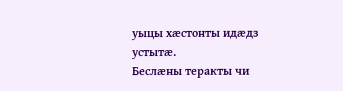уыцы хæстонты идæдз устытæ.
Беслæны теракты чи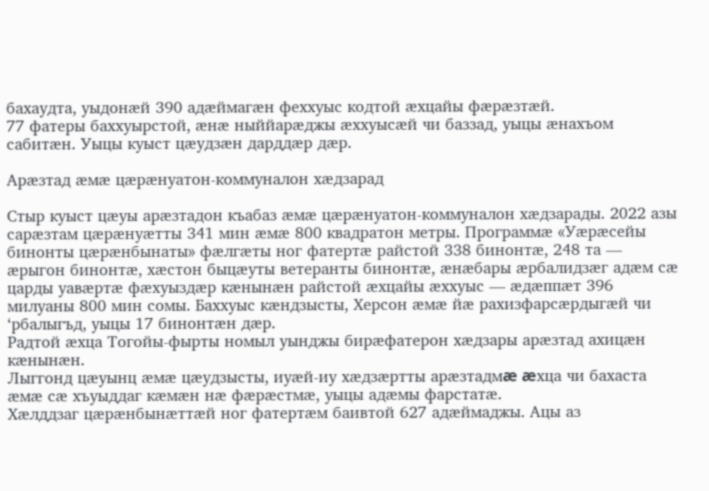бахаудта, уыдонæй 390 адæймагæн феххуыс кодтой æхцайы фæрæзтæй.
77 фатеры баххуырстой, æнæ ныййарæджы æххуысæй чи баззад, уыцы æнахъом сабитæн. Уыцы куыст цæудзæн дарддæр дæр.

Арæзтад æмæ цæрæнуатон-коммуналон хæдзарад

Стыр куыст цæуы арæзтадон къабаз æмæ цæрæнуатон-коммуналон хæдзарады. 2022 азы сарæзтам цæрæнуæтты 341 мин æмæ 800 квадратон метры. Программæ «Уæрæсейы бинонты цæрæнбынаты» фæлгæты ног фатертæ райстой 338 бинонтæ, 248 та — æрыгон бинонтæ, хæстон быцæуты ветеранты бинонтæ, æнæбары æрбалидзæг адæм сæ царды уавæртæ фæхуыздæр кæнынæн райстой æхцайы æххуыс — æдæппæт 396 милуаны 800 мин сомы. Баххуыс кæндзысты, Херсон æмæ йæ рахизфарсæрдыгæй чи ‘рбалыгъд, уыцы 17 бинонтæн дæр.
Радтой æхца Тогойы-фырты номыл уынджы бирæфатерон хæдзары арæзтад ахицæн кæнынæн.
Лыггонд цæуынц æмæ цæудзысты, иуæй-иу хæдзæртты арæзтадмæ æхца чи бахаста æмæ сæ хъуыддаг кæмæн нæ фæрæстмæ, уыцы адæмы фарстатæ.
Хæлддзаг цæрæнбынæттæй ног фатертæм баивтой 627 адæймаджы. Ацы аз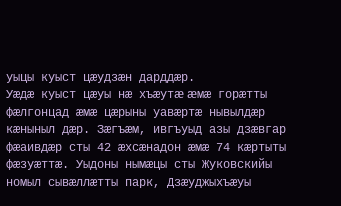уыцы куыст цæудзæн дарддæр.
Уæдæ куыст цæуы нæ хъæутæ æмæ горæтты фæлгонцад æмæ цæрыны уавæртæ нывылдæр кæныныл дæр. Зæгъæм, ивгъуыд азы дзæвгар фæаивдæр сты 42 æхсæнадон æмæ 74 кæртыты фæзуæттæ. Уыдоны нымæцы сты Жуковскийы номыл сывæллæтты парк, Дзæуджыхъæуы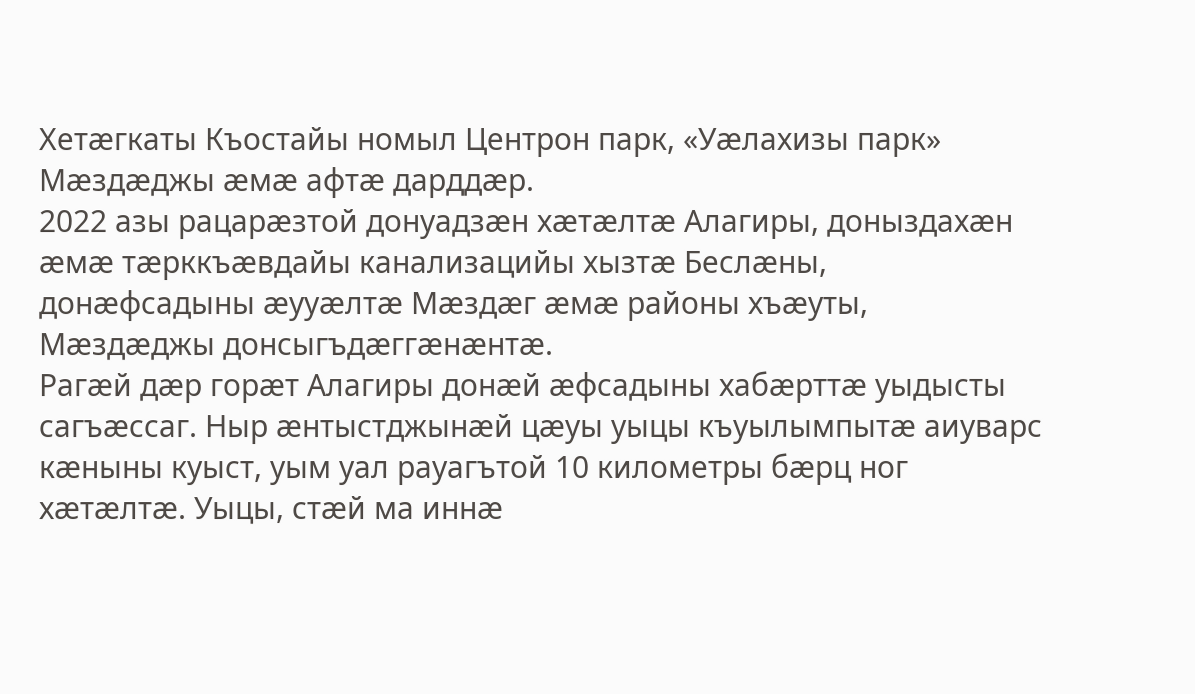Хетæгкаты Къостайы номыл Центрон парк, «Уæлахизы парк» Мæздæджы æмæ афтæ дарддæр.
2022 азы рацарæзтой донуадзæн хæтæлтæ Алагиры, доныздахæн æмæ тæрккъæвдайы канализацийы хызтæ Беслæны, донæфсадыны æууæлтæ Мæздæг æмæ районы хъæуты, Мæздæджы донсыгъдæггæнæнтæ.
Рагæй дæр горæт Алагиры донæй æфсадыны хабæрттæ уыдысты сагъæссаг. Ныр æнтыстджынæй цæуы уыцы къуылымпытæ аиуварс кæныны куыст, уым уал рауагътой 10 километры бæрц ног хæтæлтæ. Уыцы, стæй ма иннæ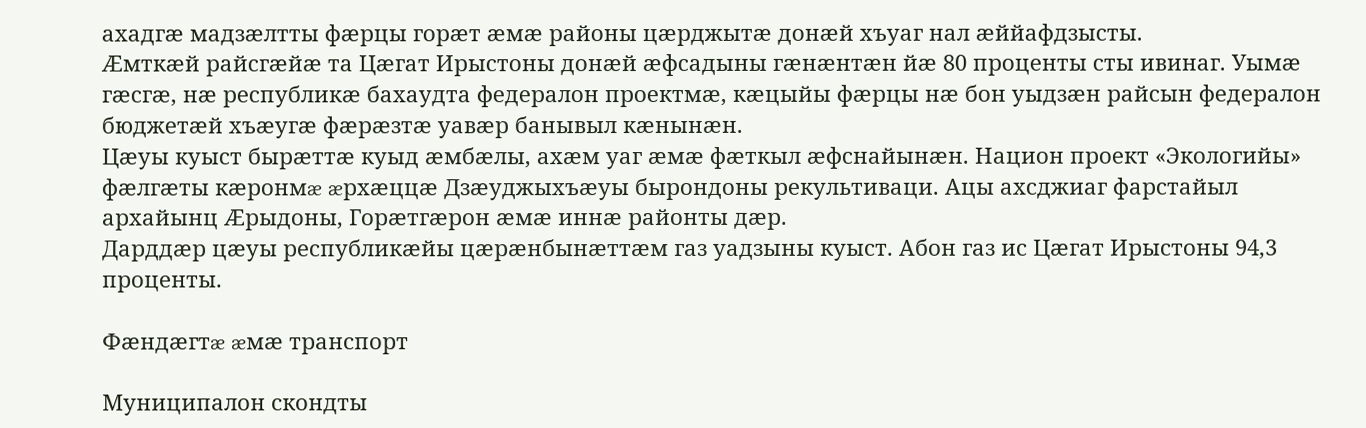ахадгæ мадзæлтты фæрцы горæт æмæ районы цæрджытæ донæй хъуаг нал æййафдзысты.
Æмткæй райсгæйæ та Цæгат Ирыстоны донæй æфсадыны гæнæнтæн йæ 80 проценты сты ивинаг. Уымæ гæсгæ, нæ республикæ бахаудта федералон проектмæ, кæцыйы фæрцы нæ бон уыдзæн райсын федералон бюджетæй хъæугæ фæрæзтæ уавæр банывыл кæнынæн.
Цæуы куыст бырæттæ куыд æмбæлы, ахæм уаг æмæ фæткыл æфснайынæн. Национ проект «Экологийы» фæлгæты кæронмæ æрхæццæ Дзæуджыхъæуы бырондоны рекультиваци. Ацы ахсджиаг фарстайыл архайынц Æрыдоны, Горæтгæрон æмæ иннæ районты дæр.
Дарддæр цæуы республикæйы цæрæнбынæттæм газ уадзыны куыст. Абон газ ис Цæгат Ирыстоны 94,3 проценты.

Фæндæгтæ æмæ транспорт

Муниципалон скондты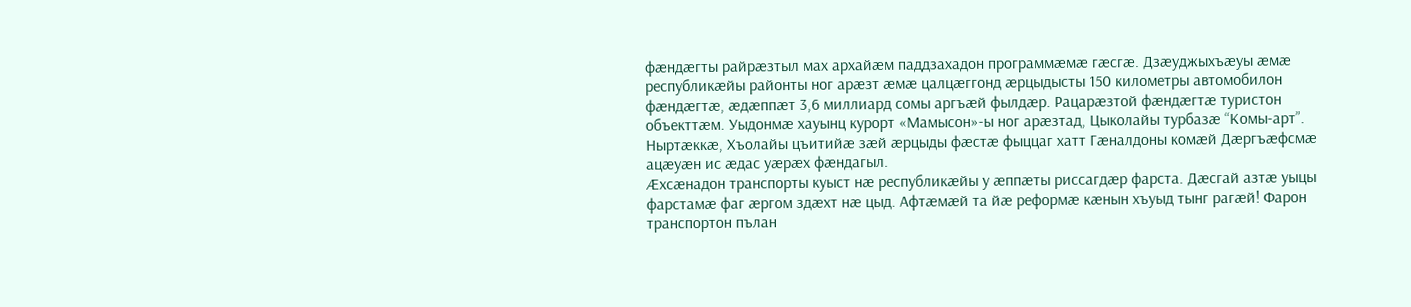фæндæгты райрæзтыл мах архайæм паддзахадон программæмæ гæсгæ. Дзæуджыхъæуы æмæ республикæйы районты ног арæзт æмæ цалцæггонд æрцыдысты 150 километры автомобилон фæндæгтæ, æдæппæт 3,6 миллиард сомы аргъæй фылдæр. Рацарæзтой фæндæгтæ туристон объекттæм. Уыдонмæ хауынц курорт «Мамысон»-ы ног арæзтад, Цыколайы турбазæ “Комы-арт”. Ныртæккæ, Хъолайы цъитийæ зæй æрцыды фæстæ фыццаг хатт Гæналдоны комæй Дæргъæфсмæ ацæуæн ис æдас уæрæх фæндагыл.
Æхсæнадон транспорты куыст нæ республикæйы у æппæты риссагдæр фарста. Дæсгай азтæ уыцы фарстамæ фаг æргом здæхт нæ цыд. Афтæмæй та йæ реформæ кæнын хъуыд тынг рагæй! Фарон транспортон пълан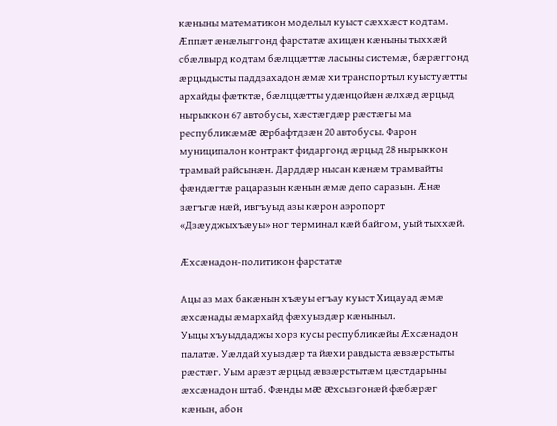кæныны математикон моделыл куыст сæххæст кодтам. Æппæт æнæлыггонд фарстатæ ахицæн кæныны тыххæй сбæлвырд кодтам бæлццæттæ ласыны системæ, бæрæггонд æрцыдысты паддзахадон æмæ хи транспортыл куыстуæтты архайды фæтктæ, бæлццæтты удæнцойæн æлхæд æрцыд нырыккон 67 автобусы, хæстæгдæр рæстæгы ма республикæмæ æрбафтдзæн 20 автобусы. Фарон муниципалон контракт фидаргонд æрцыд 28 нырыккон трамвай райсынæн. Дарддæр нысан кæнæм трамвайты фæндæгтæ рацаразын кæнын æмæ депо саразын. Æнæ зæгъгæ нæй, ивгъуыд азы кæрон аэропорт «Дзæуджыхъæуы» ног терминал кæй байгом, уый тыххæй.

Æхсæнадон-политикон фарстатæ

Ацы аз мах бакæнын хъæуы егъау куыст Хицауад æмæ æхсæнады æмархайд фæхуыздæр кæныныл.
Уыцы хъуыддаджы хорз кусы республикæйы Æхсæнадон палатæ. Уæлдай хуыздæр та йæхи равдыста æвзæрстыты рæстæг. Уым арæзт æрцыд æвзæрстытæм цæстдарыны æхсæнадон штаб. Фæнды мæ æхсызгонæй фæбæрæг кæнын, абон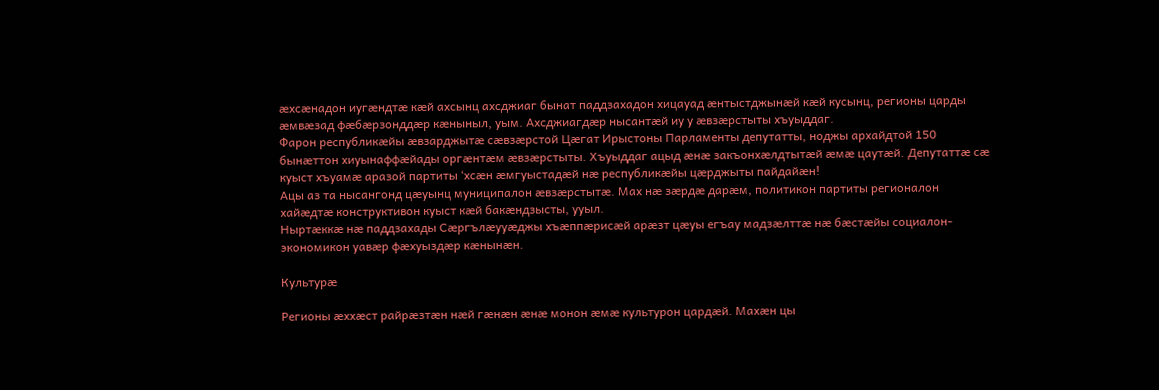æхсæнадон иугæндтæ кæй ахсынц ахсджиаг бынат паддзахадон хицауад æнтыстджынæй кæй кусынц, регионы царды æмвæзад фæбæрзонддæр кæныныл, уым. Ахсджиагдæр нысантæй иу у æвзæрстыты хъуыддаг.
Фарон республикæйы æвзарджытæ сæвзæрстой Цæгат Ирыстоны Парламенты депутатты, ноджы архайдтой 150 бынæттон хиуынаффæйады оргæнтæм æвзæрстыты. Хъуыддаг ацыд æнæ закъонхæлдтытæй æмæ цаутæй. Депутаттæ сæ куыст хъуамæ аразой партиты ‘хсæн æмгуыстадæй нæ республикæйы цæрджыты пайдайæн!
Ацы аз та нысангонд цæуынц муниципалон æвзæрстытæ. Мах нæ зæрдæ дарæм, политикон партиты регионалон хайæдтæ конструктивон куыст кæй бакæндзысты, ууыл.
Ныртæккæ нæ паддзахады Сæргълæууæджы хъæппæрисæй арæзт цæуы егъау мадзæлттæ нæ бæстæйы социалон-экономикон уавæр фæхуыздæр кæнынæн.

Культурæ

Регионы æххæст райрæзтæн нæй гæнæн æнæ монон æмæ культурон цардæй. Махæн цы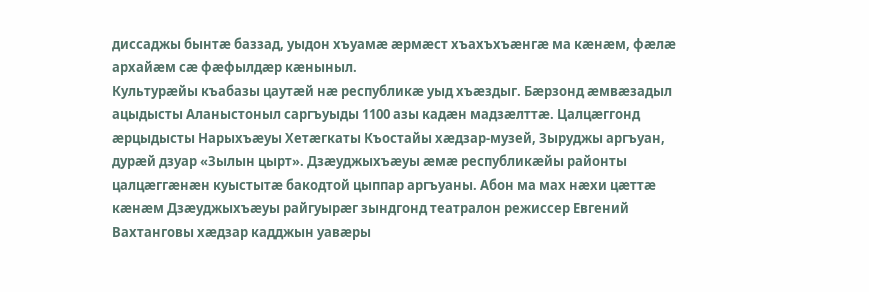диссаджы бынтæ баззад, уыдон хъуамæ æрмæст хъахъхъæнгæ ма кæнæм, фæлæ архайæм сæ фæфылдæр кæныныл.
Культурæйы къабазы цаутæй нæ республикæ уыд хъæздыг. Бæрзонд æмвæзадыл ацыдысты Аланыстоныл саргъуыды 1100 азы кадæн мадзæлттæ. Цалцæггонд æрцыдысты Нарыхъæуы Хетæгкаты Къостайы хæдзар-музей, Зыруджы аргъуан, дурæй дзуар «Зылын цырт». Дзæуджыхъæуы æмæ республикæйы районты цалцæггæнæн куыстытæ бакодтой цыппар аргъуаны. Абон ма мах нæхи цæттæ кæнæм Дзæуджыхъæуы райгуырæг зындгонд театралон режиссер Евгений Вахтанговы хæдзар кадджын уавæры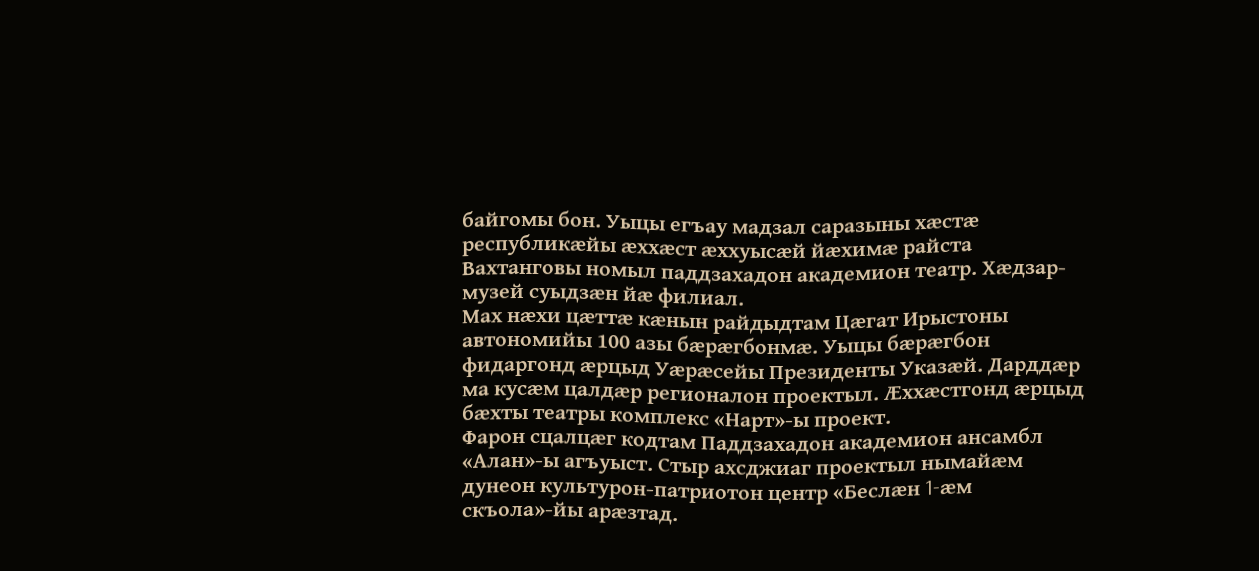байгомы бон. Уыцы егъау мадзал саразыны хæстæ республикæйы æххæст æххуысæй йæхимæ райста Вахтанговы номыл паддзахадон академион театр. Хæдзар-музей суыдзæн йæ филиал.
Мах нæхи цæттæ кæнын райдыдтам Цæгат Ирыстоны автономийы 100 азы бæрæгбонмæ. Уыцы бæрæгбон фидаргонд æрцыд Уæрæсейы Президенты Указæй. Дарддæр ма кусæм цалдæр регионалон проектыл. Æххæстгонд æрцыд бæхты театры комплекс «Нарт»-ы проект.
Фарон сцалцæг кодтам Паддзахадон академион ансамбл «Алан»-ы агъуыст. Стыр ахсджиаг проектыл нымайæм дунеон культурон-патриотон центр «Беслæн 1-æм скъола»-йы арæзтад.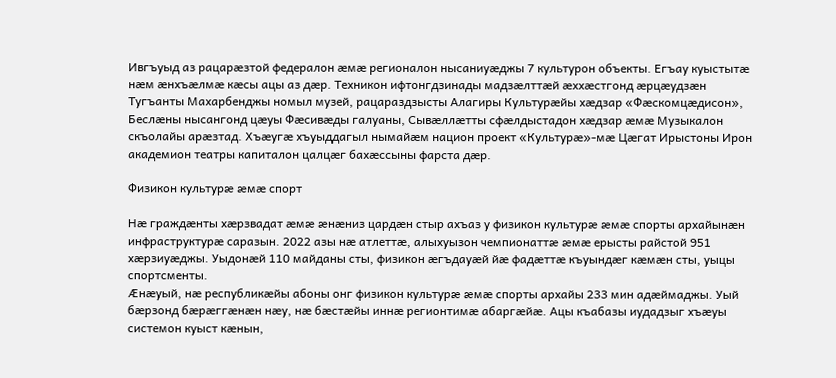Ивгъуыд аз рацарæзтой федералон æмæ регионалон нысаниуæджы 7 культурон объекты. Егъау куыстытæ нæм æнхъæлмæ кæсы ацы аз дæр. Техникон ифтонгдзинады мадзæлттæй æххæстгонд æрцæудзæн Тугъанты Махарбенджы номыл музей, рацараздзысты Алагиры Культурæйы хæдзар «Фæскомцæдисон», Беслæны нысангонд цæуы Фæсивæды галуаны, Сывæллæтты сфæлдыстадон хæдзар æмæ Музыкалон скъолайы арæзтад. Хъæугæ хъуыддагыл нымайæм национ проект «Культурæ»-мæ Цæгат Ирыстоны Ирон академион театры капиталон цалцæг бахæссыны фарста дæр.

Физикон культурæ æмæ спорт

Нæ граждæнты хæрзвадат æмæ æнæниз цардæн стыр ахъаз у физикон культурæ æмæ спорты архайынæн инфраструктурæ саразын. 2022 азы нæ атлеттæ, алыхуызон чемпионаттæ æмæ ерысты райстой 951 хæрзиуæджы. Уыдонæй 110 майданы сты, физикон æгъдауæй йæ фадæттæ къуындæг кæмæн сты, уыцы спортсменты.
Æнæуый, нæ республикæйы абоны онг физикон культурæ æмæ спорты архайы 233 мин адæймаджы. Уый бæрзонд бæрæггæнæн нæу, нæ бæстæйы иннæ регионтимæ абаргæйæ. Ацы къабазы иудадзыг хъæуы системон куыст кæнын,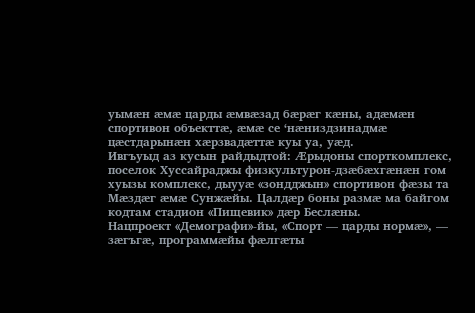уымæн æмæ царды æмвæзад бæрæг кæны, адæмæн спортивон объекттæ, æмæ се ‘нæниздзинадмæ цæстдарынæн хæрзвадæттæ куы уа, уæд.
Ивгъуыд аз кусын райдыдтой: Æрыдоны спорткомплекс, поселок Хуссайраджы физкультурон-дзæбæхгæнæн гом хуызы комплекс, дыууæ «зондджын» спортивон фæзы та Мæздæг æмæ Сунжæйы. Цалдæр боны размæ ма байгом кодтам стадион «Пищевик» дæр Беслæны.
Нацпроект «Демографи»-йы, «Спорт — царды нормæ», — зæгъгæ, программæйы фæлгæты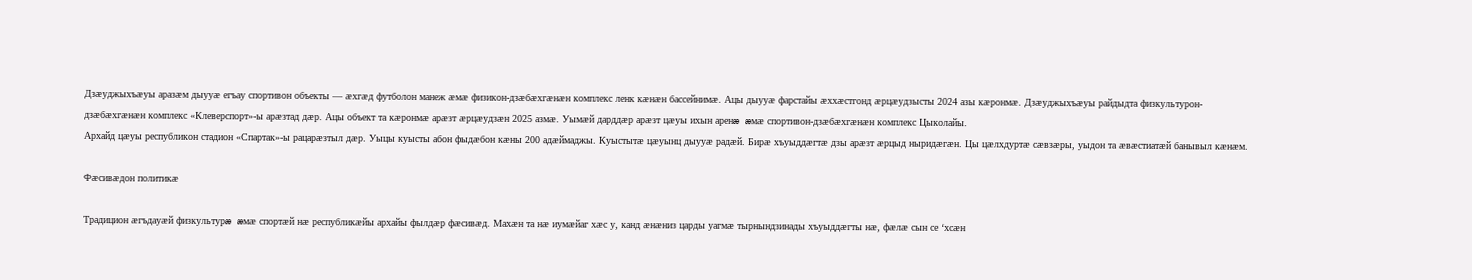Дзæуджыхъæуы аразæм дыууæ егъау спортивон объекты — æхгæд футболон манеж æмæ физикон-дзæбæхгæнæн комплекс ленк кæнæн бассейнимæ. Ацы дыууæ фарстайы æххæстгонд æрцæудзысты 2024 азы кæронмæ. Дзæуджыхъæуы райдыдта физкультурон-дзæбæхгæнæн комплекс «Клеверспорт»-ы арæзтад дæр. Ацы объект та кæронмæ арæзт æрцæудзæн 2025 азмæ. Уымæй дарддæр арæзт цæуы ихын аренæ æмæ спортивон-дзæбæхгæнæн комплекс Цыколайы.
Архайд цæуы республикон стадион «Спартак»-ы рацарæзтыл дæр. Уыцы куысты абон фыдæбон кæны 200 адæймаджы. Куыстытæ цæуынц дыууæ радæй. Бирæ хъуыддæгтæ дзы арæзт æрцыд ныридæгæн. Цы цæлхдуртæ сæвзæры, уыдон та æвæстиатæй банывыл кæнæм.

Фæсивæдон политикæ

Традицион æгъдауæй физкультурæ æмæ спортæй нæ республикæйы архайы фылдæр фæсивæд. Махæн та нæ иумæйаг хæс у, канд æнæниз царды уагмæ тырнындзинады хъуыддæгты нæ, фæлæ сын се ‘хсæн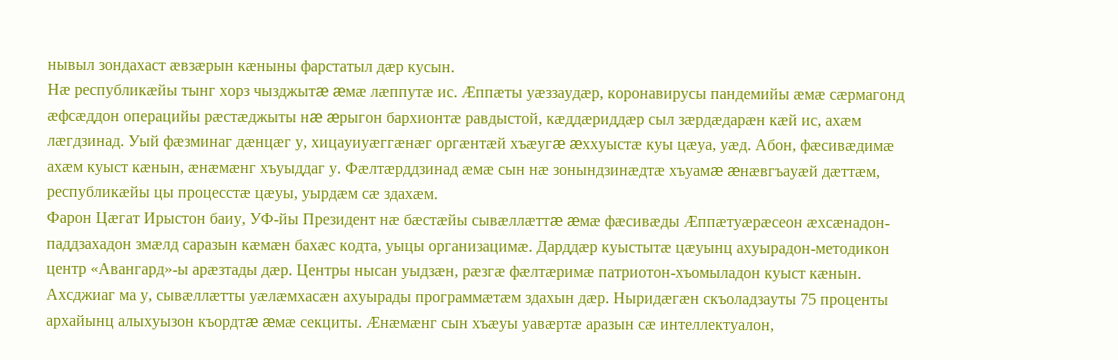нывыл зондахаст æвзæрын кæныны фарстатыл дæр кусын.
Нæ республикæйы тынг хорз чызджытæ æмæ лæппутæ ис. Æппæты уæззаудæр, коронавирусы пандемийы æмæ сæрмагонд æфсæддон операцийы рæстæджыты нæ æрыгон бархионтæ равдыстой, кæддæриддæр сыл зæрдæдарæн кæй ис, ахæм лæгдзинад. Уый фæзминаг дæнцæг у, хицауиуæггæнæг оргæнтæй хъæугæ æххуыстæ куы цæуа, уæд. Абон, фæсивæдимæ ахæм куыст кæнын, æнæмæнг хъуыддаг у. Фæлтæрддзинад æмæ сын нæ зонындзинæдтæ хъуамæ æнæвгъауæй дæттæм, республикæйы цы процесстæ цæуы, уырдæм сæ здахæм.
Фарон Цæгат Ирыстон баиу, УФ-йы Президент нæ бæстæйы сывæллæттæ æмæ фæсивæды Æппæтуæрæсеон æхсæнадон-паддзахадон змæлд саразын кæмæн бахæс кодта, уыцы организацимæ. Дарддæр куыстытæ цæуынц ахуырадон-методикон центр «Авангард»-ы арæзтады дæр. Центры нысан уыдзæн, рæзгæ фæлтæримæ патриотон-хъомыладон куыст кæнын. Ахсджиаг ма у, сывæллæтты уæлæмхасæн ахуырады программæтæм здахын дæр. Ныридæгæн скъоладзауты 75 проценты архайынц алыхуызон къордтæ æмæ секциты. Æнæмæнг сын хъæуы уавæртæ аразын сæ интеллектуалон,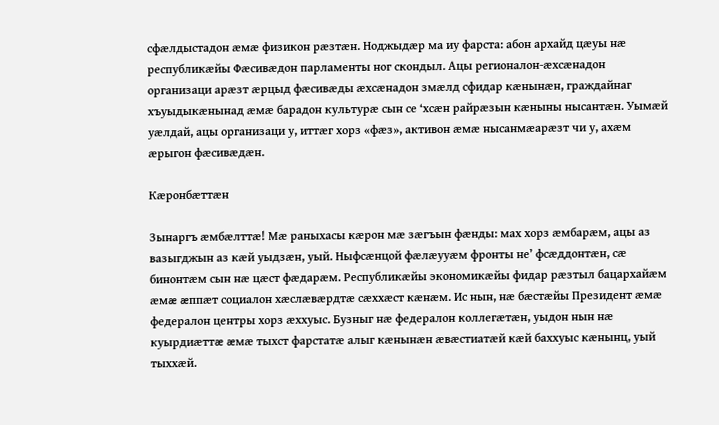сфæлдыстадон æмæ физикон рæзтæн. Ноджыдæр ма иу фарста: абон архайд цæуы нæ республикæйы Фæсивæдон парламенты ног скондыл. Ацы регионалон-æхсæнадон организаци арæзт æрцыд фæсивæды æхсæнадон змæлд сфидар кæнынæн, граждайнаг хъуыдыкæнынад æмæ барадон культурæ сын се ‘хсæн райрæзын кæныны нысантæн. Уымæй уæлдай, ацы организаци у, иттæг хорз «фæз», активон æмæ нысанмæарæзт чи у, ахæм æрыгон фæсивæдæн.

Кæронбæттæн

Зынаргъ æмбæлттæ! Мæ раныхасы кæрон мæ зæгъын фæнды: мах хорз æмбарæм, ацы аз вазыгджын аз кæй уыдзæн, уый. Ныфсæнцой фæлæууæм фронты не’ фсæддонтæн, сæ бинонтæм сын нæ цæст фæдарæм. Республикæйы экономикæйы фидар рæзтыл бацархайæм æмæ æппæт социалон хæслæвæрдтæ сæххæст кæнæм. Ис нын, нæ бæстæйы Президент æмæ федералон центры хорз æххуыс. Бузныг нæ федералон коллегæтæн, уыдон нын нæ куырдиæттæ æмæ тыхст фарстатæ алыг кæнынæн æвæстиатæй кæй баххуыс кæнынц, уый тыххæй.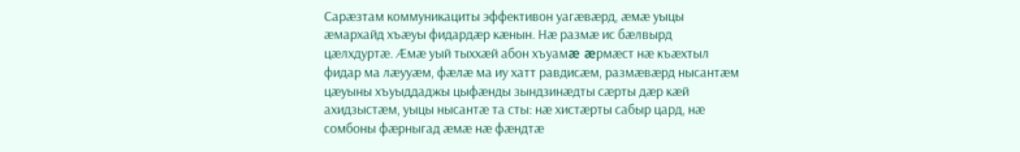Сарæзтам коммуникациты эффективон уагæвæрд, æмæ уыцы æмархайд хъæуы фидардæр кæнын. Нæ размæ ис бæлвырд цæлхдуртæ. Æмæ уый тыххæй абон хъуамæ æрмæст нæ къæхтыл фидар ма лæууæм, фæлæ ма иу хатт равдисæм, размæвæрд нысантæм цæуыны хъуыддаджы цыфæнды зындзинæдты сæрты дæр кæй ахидзыстæм, уыцы нысантæ та сты: нæ хистæрты сабыр цард, нæ сомбоны фæрныгад æмæ нæ фæндтæ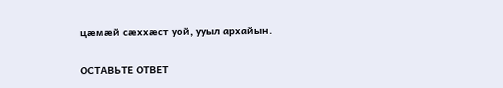цæмæй сæххæст уой, ууыл архайын.

ОСТАВЬТЕ ОТВЕТ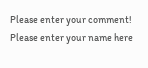Please enter your comment!
Please enter your name here